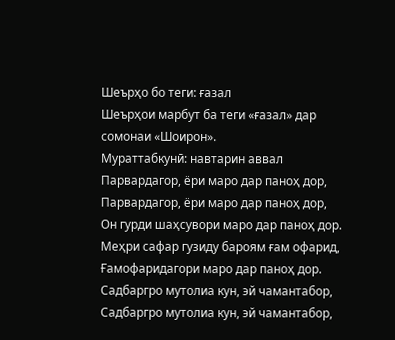Шеърҳо бо теги: ғазал
Шеърҳои марбут ба теги «ғазал» дар сомонаи «Шоирон».
Мураттабкунӣ: навтарин аввал
Парвардагор, ёри маро дар паноҳ дор,
Парвардагор, ёри маро дар паноҳ дор, Он гурди шаҳсувори маро дар паноҳ дор. Меҳри сафар гузиду бароям ғам офарид, Ғамофаридагори маро дар паноҳ дор.
Садбаргро мутолиа кун, эй чамантабор,
Садбаргро мутолиа кун, эй чамантабор,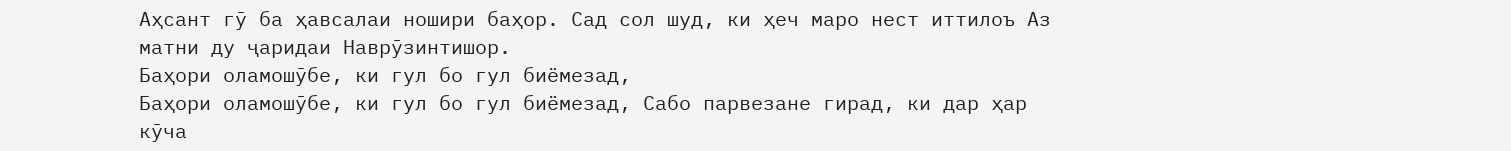Аҳсант гӯ ба ҳавсалаи ношири баҳор. Сад сол шуд, ки ҳеч маро нест иттилоъ Аз матни ду ҷаридаи Наврӯзинтишор.
Баҳори оламошӯбе, ки гул бо гул биёмезад,
Баҳори оламошӯбе, ки гул бо гул биёмезад, Сабо парвезане гирад, ки дар ҳар кӯча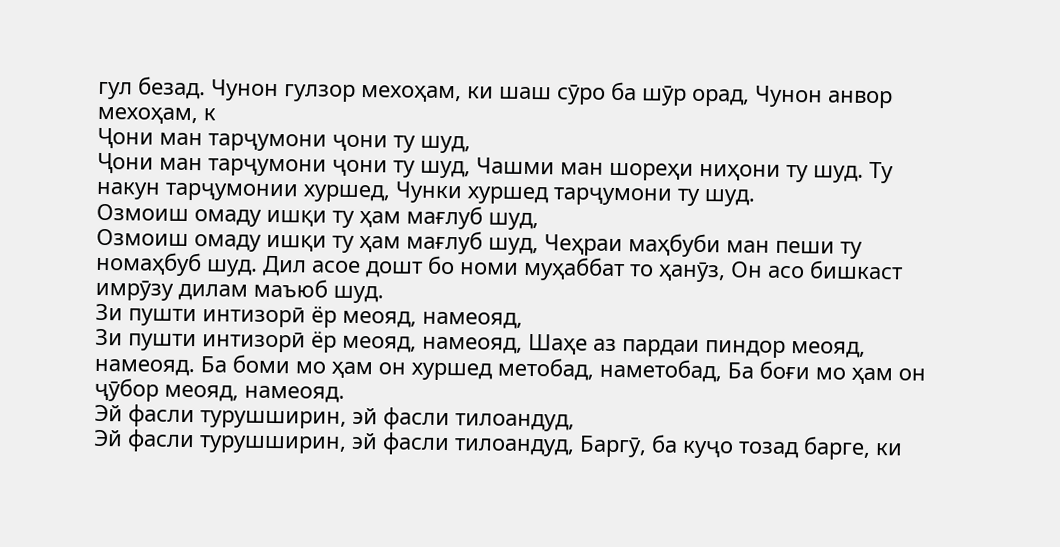гул безад. Чунон гулзор мехоҳам, ки шаш сӯро ба шӯр орад, Чунон анвор мехоҳам, к
Ҷони ман тарҷумони ҷони ту шуд,
Ҷони ман тарҷумони ҷони ту шуд, Чашми ман шореҳи ниҳони ту шуд. Ту накун тарҷумонии хуршед, Чунки хуршед тарҷумони ту шуд.
Озмоиш омаду ишқи ту ҳам мағлуб шуд,
Озмоиш омаду ишқи ту ҳам мағлуб шуд, Чеҳраи маҳбуби ман пеши ту номаҳбуб шуд. Дил асое дошт бо номи муҳаббат то ҳанӯз, Он асо бишкаст имрӯзу дилам маъюб шуд.
Зи пушти интизорӣ ёр меояд, намеояд,
Зи пушти интизорӣ ёр меояд, намеояд, Шаҳе аз пардаи пиндор меояд, намеояд. Ба боми мо ҳам он хуршед метобад, наметобад, Ба боғи мо ҳам он ҷӯбор меояд, намеояд.
Эй фасли турушширин, эй фасли тилоандуд,
Эй фасли турушширин, эй фасли тилоандуд, Баргӯ, ба куҷо тозад барге, ки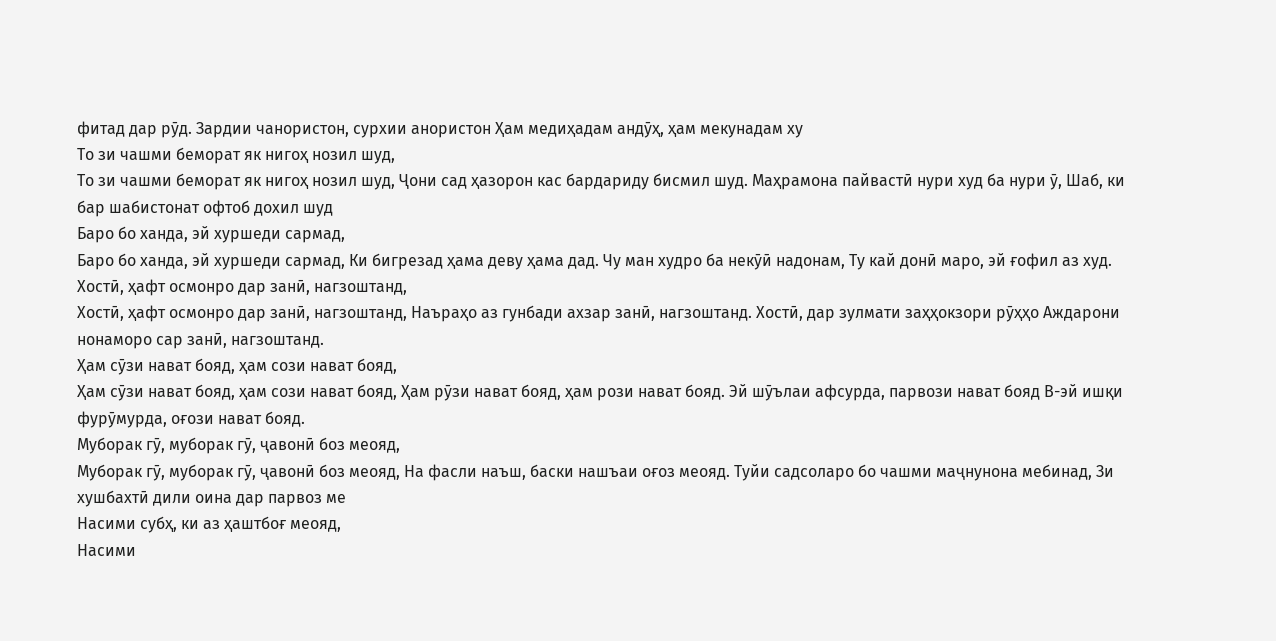фитад дар рӯд. Зардии чанористон, сурхии анористон Ҳам медиҳадам андӯҳ, ҳам мекунадам ху
То зи чашми беморат як нигоҳ нозил шуд,
То зи чашми беморат як нигоҳ нозил шуд, Ҷони сад ҳазорон кас бардариду бисмил шуд. Маҳрамона пайвастӣ нури худ ба нури ӯ, Шаб, ки бар шабистонат офтоб дохил шуд
Баро бо ханда, эй хуршеди сармад,
Баро бо ханда, эй хуршеди сармад, Ки бигрезад ҳама деву ҳама дад. Чу ман худро ба некӯӣ надонам, Ту кай донӣ маро, эй ғофил аз худ.
Хостӣ, ҳафт осмонро дар занӣ, нагзоштанд,
Хостӣ, ҳафт осмонро дар занӣ, нагзоштанд, Наъраҳо аз гунбади ахзар занӣ, нагзоштанд. Хостӣ, дар зулмати заҳҳокзори рӯҳҳо Аждарони нонаморо сар занӣ, нагзоштанд.
Ҳам сӯзи нават бояд, ҳам сози нават бояд,
Ҳам сӯзи нават бояд, ҳам сози нават бояд, Ҳам рӯзи нават бояд, ҳам рози нават бояд. Эй шӯълаи афсурда, парвози нават бояд В-эй ишқи фурӯмурда, оғози нават бояд.
Муборак гӯ, муборак гӯ, ҷавонӣ боз меояд,
Муборак гӯ, муборак гӯ, ҷавонӣ боз меояд, На фасли наъш, баски нашъаи оғоз меояд. Туйи садсоларо бо чашми маҷнунона мебинад, Зи хушбахтӣ дили оина дар парвоз ме
Насими субҳ, ки аз ҳаштбоғ меояд,
Насими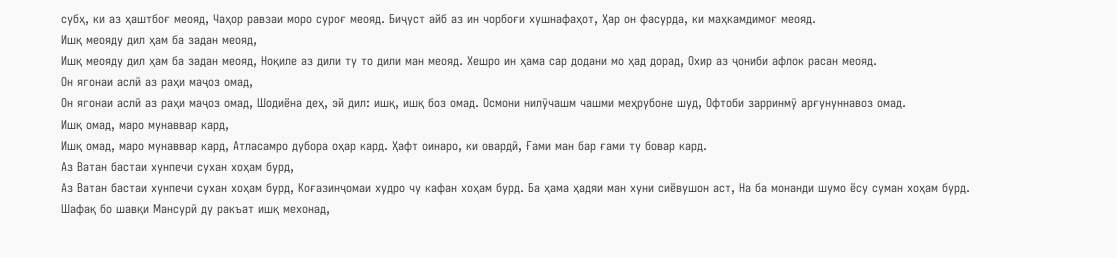субҳ, ки аз ҳаштбоғ меояд, Чаҳор равзаи моро суроғ меояд. Биҷуст айб аз ин чорбоғи хушнафаҳот, Ҳар он фасурда, ки маҳкамдимоғ меояд.
Ишқ меояду дил ҳам ба задан меояд,
Ишқ меояду дил ҳам ба задан меояд, Ноқиле аз дили ту то дили ман меояд. Хешро ин ҳама сар додани мо ҳад дорад, Охир аз ҷониби афлок расан меояд.
Он ягонаи аслӣ аз раҳи маҷоз омад,
Он ягонаи аслӣ аз раҳи маҷоз омад, Шодиёна деҳ, эй дил: ишқ, ишқ боз омад. Осмони нилӯчашм чашми меҳрубоне шуд, Офтоби зарринмӯ арғунуннавоз омад.
Ишқ омад, маро мунаввар кард,
Ишқ омад, маро мунаввар кард, Атласамро дубора оҳар кард. Ҳафт оинаро, ки овардӣ, Ғами ман бар ғами ту бовар кард.
Аз Ватан бастаи хунпечи сухан хоҳам бурд,
Аз Ватан бастаи хунпечи сухан хоҳам бурд, Коғазинҷомаи худро чу кафан хоҳам бурд. Ба ҳама ҳадяи ман хуни сиёвушон аст, На ба монанди шумо ёсу суман хоҳам бурд.
Шафақ бо шавқи Мансурӣ ду ракъат ишқ мехонад,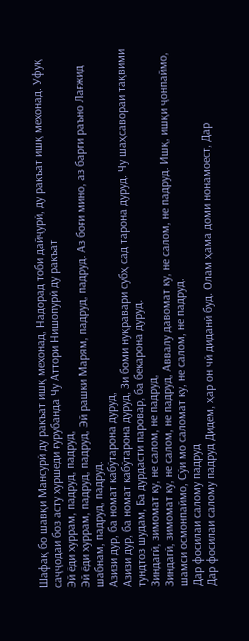Шафақ бо шавқи Мансурӣ ду ракъат ишқ мехонад, Надорад тоби дайҷурӣ, ду ракъат ишқ мехонад. Уфуқ саҷҷодаи боз асту хуршеди ғурубанда Чу Аттори Нишопурӣ ду ракъат
Эй ёди хуррам, падруд, падруд,
Эй ёди хуррам, падруд, падруд, Эй рашки Марям, падруд, падруд. Аз боғи мино, аз барги раъно Лағжид шабнам, падруд, падруд.
Азизи дур, ба номат кабӯтарона дуруд,
Азизи дур, ба номат кабӯтарона дуруд, Зи боми нуқравари субҳ сад тарона дуруд. Чу шаҳсавораи тақвими тундтоз шудам, Ба дурдасти паровар, ба бекарона дуруд.
Зиндагӣ, зимомат ку, не салом, не падруд,
Зиндагӣ, зимомат ку, не салом, не падруд, Аввалу давомат ку, не салом, не падруд. Ишқ, ишқи ҷонпаймо, шамси осмонпаймо, Сӯи мо саломат ку, не салом, не падруд.
Дар фосилаи салому падруд
Дар фосилаи салому падруд Дидем, ҳар он чӣ диданӣ буд. Олам ҳама доми нонамоест, Дар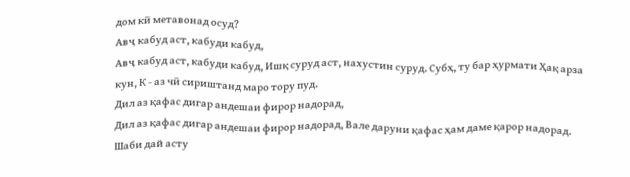дом кӣ метавонад осуд?
Авҷ кабуд аст, кабуди кабуд,
Авҷ кабуд аст, кабуди кабуд, Ишқ суруд аст, нахустин суруд. Субҳ, ту бар ҳурмати Ҳақ арза кун, К - аз чӣ сириштанд маро тору пуд.
Дил аз қафас дигар андешаи фирор надорад,
Дил аз қафас дигар андешаи фирор надорад, Вале даруни қафас ҳам даме қарор надорад. Шаби дай асту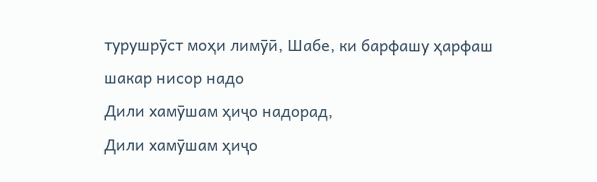турушрӯст моҳи лимӯӣ, Шабе, ки барфашу ҳарфаш шакар нисор надо
Дили хамӯшам ҳиҷо надорад,
Дили хамӯшам ҳиҷо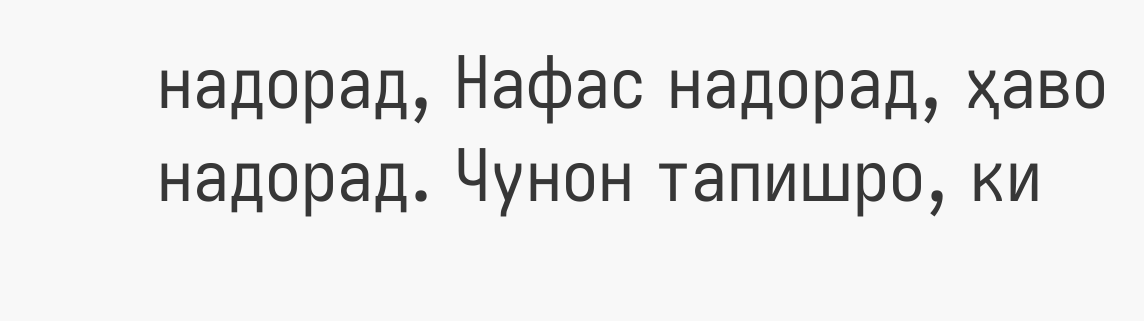надорад, Нафас надорад, ҳаво надорад. Чунон тапишро, ки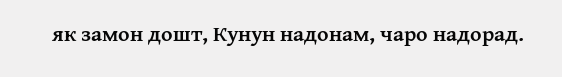як замон дошт, Кунун надонам, чаро надорад.